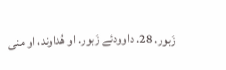زَبور. 28. داوودئے زَبور. او هُداوند، او منی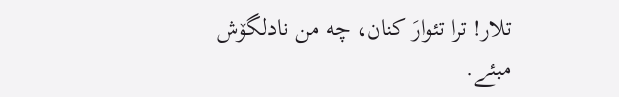تلار! ترا تئوارَ کنان، چه من نادلگۆش مبئے.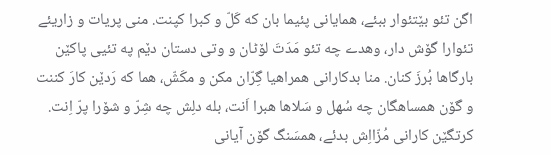اگن تئو بێتئوار ببئے، همایانی پئیما بان که کَلّ و کبرا کپنت. منی پریات و زاریئے تئوارا گۆش دار، وهدے چه تئو مَدَتَ لۆٹان و وتی دستان دێم په تئیی پاکێن بارگاها بُرزَ کنان. منا بدکارانی همراهیا گِرّان مکن و مکَشّ، هما که رَدێن کارَ کننت و گۆن همساهگان چه سُهل و سَلاها هبرا اَنت، بله دلِش چه شِرّ و شۆرا پرّ اِنت. کرتگێن کارانی مُزّااِش بدئے، همسَنگ گۆن آیانی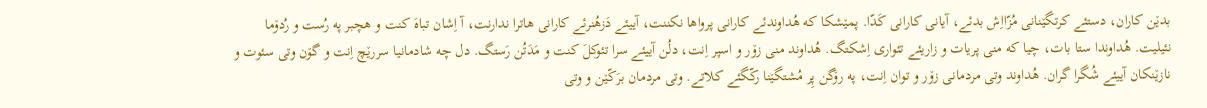بدێن کاران، دستئے کرتگێنانی مُزّااِش بدئے، آیانی کارانی کَدّا. پمێشکا که هُداوندئے کارانی پرواها نکننت، آییئے دَزهُنرئے کارانی هاترا ندارنت، آ اِشان تباهَ کنت و هچبر په رُست و رُدۆما نئیلیت. هُداوندا ستا بات، چیا که منی پریات و زاریئے تئواری اِشکتگ. هُداوند منی زۆر و اسپر اِنت، دلُن آییئے سرا تئوکلَ کنت و مَدَتُن رَستگ. دل چه شادمانیا سررێچ اِنت و گۆن وتی سئوت و نازێنکان آییئے شُگرا گران. هُداوند وتی مردمانی زۆر و توان اِنت، په رۆگن پِر مُشتگێنا رکّگئے کلاتے. وتی مردمان برَکّێن و وتی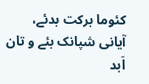کئوما برکت بدئے، آیانی شپانک بئے و تان اَبد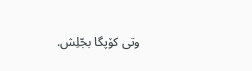وتی کۆپگا بجّلِش.